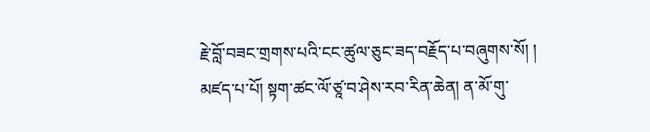རྗེ་བློ་བཟང་གྲགས་པའི་ངང་ཚུལ་ཅུང་ཟད་བརྗོད་པ་བཞུགས་སོ། །
མཛད་པ་པོ། སྟག་ཚང་ལོ་ཙཱ་བ་ཤེས་རབ་རིན་ཆེན། ན་མོ་གུ་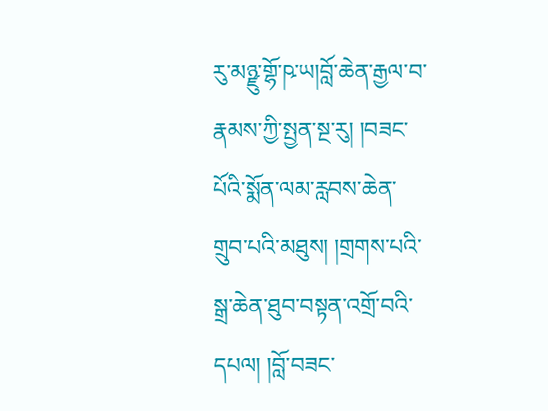རུ་མཉྫུ་གྷོ་ཥ་ཡ།བློ་ཆེན་རྒྱལ་བ་རྣམས་ཀྱི་སྤྱན་སྔ་རུ། །བཟང་པོའི་སྨོན་ལམ་རླབས་ཆེན་གྲུབ་པའི་མཐུས། །གྲགས་པའི་སྒྲ་ཆེན་ཐུབ་བསྟན་འགྲོ་བའི་དཔལ། །བློ་བཟང་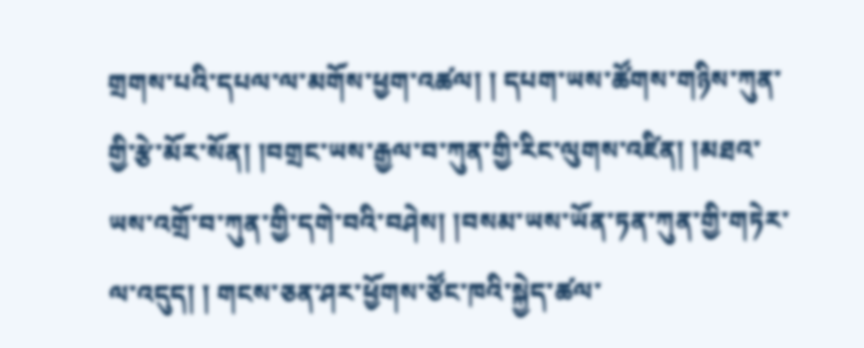གྲགས་པའི་དཔལ་ལ་མགོས་ཕྱག་འཚལ། ། དཔག་ཡས་ཚོགས་གཉིས་ཀུན་གྱི་རྩེ་མོར་སོན། །བགྲང་ཡས་རྒྱལ་བ་ཀུན་གྱི་རིང་ལུགས་འཛིན། །མཐའ་ཡས་འགྲོ་བ་ཀུན་གྱི་དགེ་བའི་བཤེས། །བསམ་ཡས་ཡོན་ཏན་ཀུན་གྱི་གཏེར་ལ་འདུད། ། གངས་ཅན་ཤར་ཕྱོགས་ཙོང་ཁའི་སྐྱེད་ཚལ་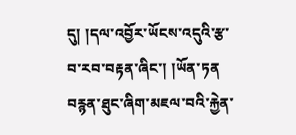དུ། །དལ་འབྱོར་ཡོངས་འདུའི་རྩ་བ་རབ་བརྟན་ཞིང་། །ཡོན་ཏན
བརྙན་ཐུང་ཞིག་མཇལ་བའི་རྐྱེན་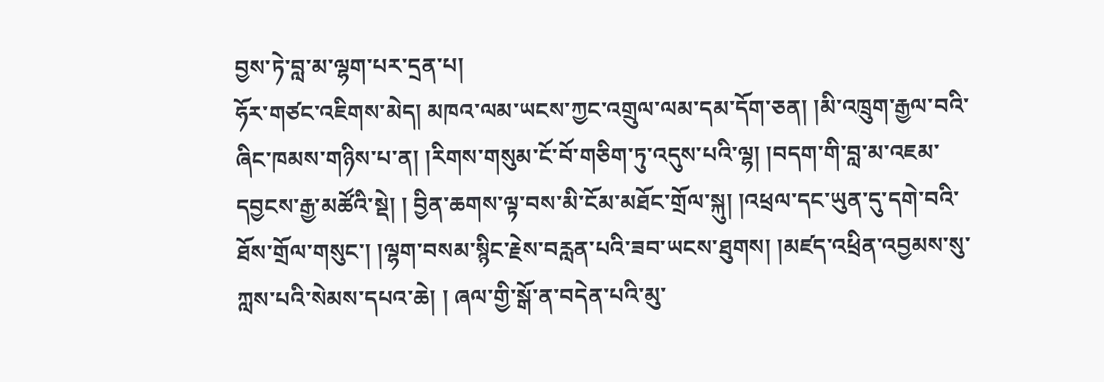བྱས་ཏེ་བླ་མ་ལྷག་པར་དྲན་པ།
ཧོར་གཙང་འཇིགས་མེད། མཁའ་ལམ་ཡངས་ཀྱང་འགྲུལ་ལམ་དམ་དོག་ཅན། །མི་འཁྲུག་རྒྱལ་བའི་ཞིང་ཁམས་གཉིས་པ་ན། །རིགས་གསུམ་ངོ་བོ་གཅིག་ཏུ་འདུས་པའི་ལྷ། །བདག་གི་བླ་མ་འཇམ་དབྱངས་རྒྱ་མཚོའི་སྡེ། ། བྱིན་ཆགས་ལྟ་བས་མི་ངོམ་མཐོང་གྲོལ་སྐུ། །འཕྲལ་དང་ཡུན་དུ་དགེ་བའི་ཐོས་གྲོལ་གསུང་། །ལྷག་བསམ་སྙིང་རྗེས་བརླན་པའི་ཟབ་ཡངས་ཐུགས། །མཛད་འཕྲིན་འབྱམས་སུ་ཀླས་པའི་སེམས་དཔའ་ཆེ། ། ཞལ་གྱི་སྒོ་ན་བདེན་པའི་མུ་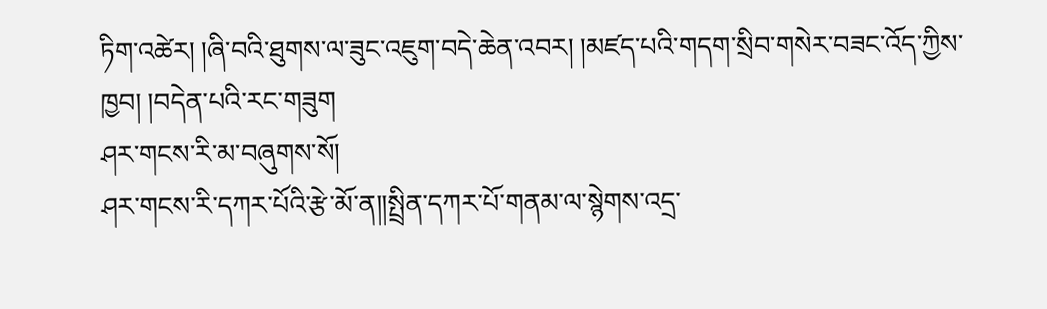ཏིག་འཚེར། །ཞི་བའི་ཐུགས་ལ་ཟུང་འཇུག་བདེ་ཆེན་འབར། །མཛད་པའི་གདག་སྲིབ་གསེར་བཟང་འོད་ཀྱིས་ཁྱབ། །བདེན་པའི་རང་གཟུག
ཤར་གངས་རི་མ་བཞུགས་སོ།
ཤར་གངས་རི་དཀར་པོའི་རྩེ་མོ་ན།།སྤྲིན་དཀར་པོ་གནམ་ལ་སྙེགས་འདྲ་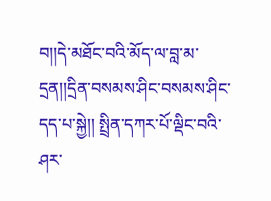བ།།དེ་མཐོང་བའི་མོད་ལ་བླ་མ་དྲན།།དྲིན་བསམས་ཤིང་བསམས་ཤིང་དད་པ་སྐྱེ།། སྤྲིན་དཀར་པོ་ལྡིང་བའི་ཤར་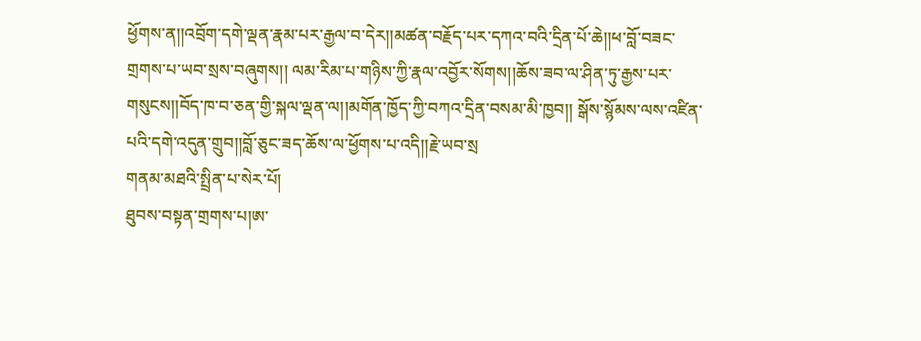ཕྱོགས་ན།།འབྲོག་དགེ་ལྡན་རྣམ་པར་རྒྱལ་བ་དེར།།མཚན་བརྗོད་པར་དཀའ་བའི་དྲིན་པོ་ཆེ།།ཕ་བློ་བཟང་གྲགས་པ་ཡབ་སྲས་བཞུགས།། ལམ་རིམ་པ་གཉིས་ཀྱི་རྣལ་འབྱོར་སོགས།།ཆོས་ཟབ་ལ་ཤིན་ཏུ་རྒྱས་པར་གསུངས།།བོད་ཁ་བ་ཅན་གྱི་སྐལ་ལྡན་ལ།།མགོན་ཁྱོད་ཀྱི་བཀའ་དྲིན་བསམ་མི་ཁྱབ།། སྒོས་སྙོམས་ལས་འཛིན་པའི་དགེ་འདུན་གྲུབ།།བློ་ཅུང་ཟད་ཆོས་ལ་ཕྱོགས་པ་འདི།།རྗེ་ཡབ་སྲ
གནམ་མཐའི་སྤྲིན་པ་སེར་པོ།
ཐུབས་བསྟན་གྲགས་པ།ཨ་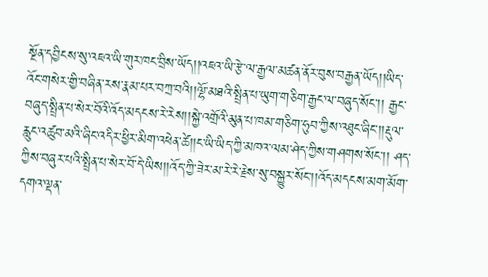སྔོན་དབྱིངས་སུ་འཇའ་ཡི་གུར་ཁང་བྲིས་ཡོད།།འཇའ་ཡི་རྩེ་ལ་རྒྱལ་མཚན་ནོར་བུས་བརྒྱན་ཡོད།།ཡིད་འོང་གསེར་གྱི་བཞིན་རས་རྣམ་པར་བཀྲ་བའི།།ལྷོ་མཐའི་སྤྲིན་པ་ཡུག་གཅིག་རྒྱང་ལ་བཞུད་སོང་།། རྒྱང་བཞུད་སྤྲིན་པ་སེར་བོའི་འོད་མདངས་རེ་རེས།།སྐྱེ་འགྲོའི་མུན་པ་ཁམ་གཅིག་ཧུབ་ཀྱིས་འཐུང་ཞིང་།།རྡུལ་རླུང་འཚུབ་མའི་ཞིང་འདིར་ཕྱིར་མིག་འཕེན་ཚེ།།ང་ཡི་ཡིད་ཀྱི་མཁའ་ལམ་ཤེད་ཀྱིས་གཤགས་སོང་།། ཤད་ཀྱིས་བཞུར་པའི་སྤྲིན་པ་སེར་བོ་དེ་ཡིས།།འོད་ཀྱི་ཟེར་མ་རེ་རེ་རྗེས་སུ་བསྐྱུར་སོང་།།འོད་མདངས་མག་མོག་
དགའ་ལྡན་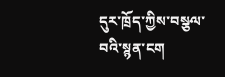དུར་ཁྲོད་ཀྱིས་བསྩལ་བའི་སྙན་ངག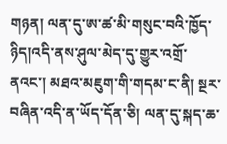གཉན། ལན་དུ་ཨ་ཚ་མི་གསུང་བའི་ཁྱོད་ཉིད།འདི་ནས་ཤུལ་མེད་དུ་གྱུར་འགྲོ་ནའང་། མཐའ་མཇུག་གི་གདམ་ང་ནི། སྔར་བཞིན་འདི་ན་ཡོད་དོན་ཅི། ལན་དུ་སྐད་ཆ་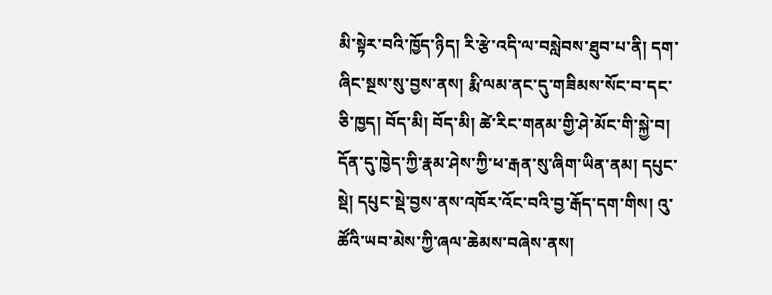མི་སྟེར་བའི་ཁྱོད་ཉིད། རི་རྩེ་འདི་ལ་བསླེབས་ཐུབ་པ་ནི། དག་ཞིང་སྔས་སུ་བྱས་ནས། རྨི་ལམ་ནང་དུ་གཟིམས་སོང་བ་དང་ཅི་ཁྱད། བོད་མི། བོད་མི། ཚེ་རིང་གནམ་གྱི་ཤེ་མོང་གི་སྐྱེ་བ། དོན་དུ་ཁྱེད་ཀྱི་རྣམ་ཤེས་ཀྱི་ཕ་རྒན་སུ་ཞིག་ཡིན་ནམ། དཔུང་སྡེ། དཔུང་སྡེ་བྱས་ནས་འཁོར་འོང་བའི་བྱ་རྒོད་དག་གིས། འུ་ཚོའི་ཡབ་མེས་ཀྱི་ཞལ་ཆེམས་བཞེས་ནས།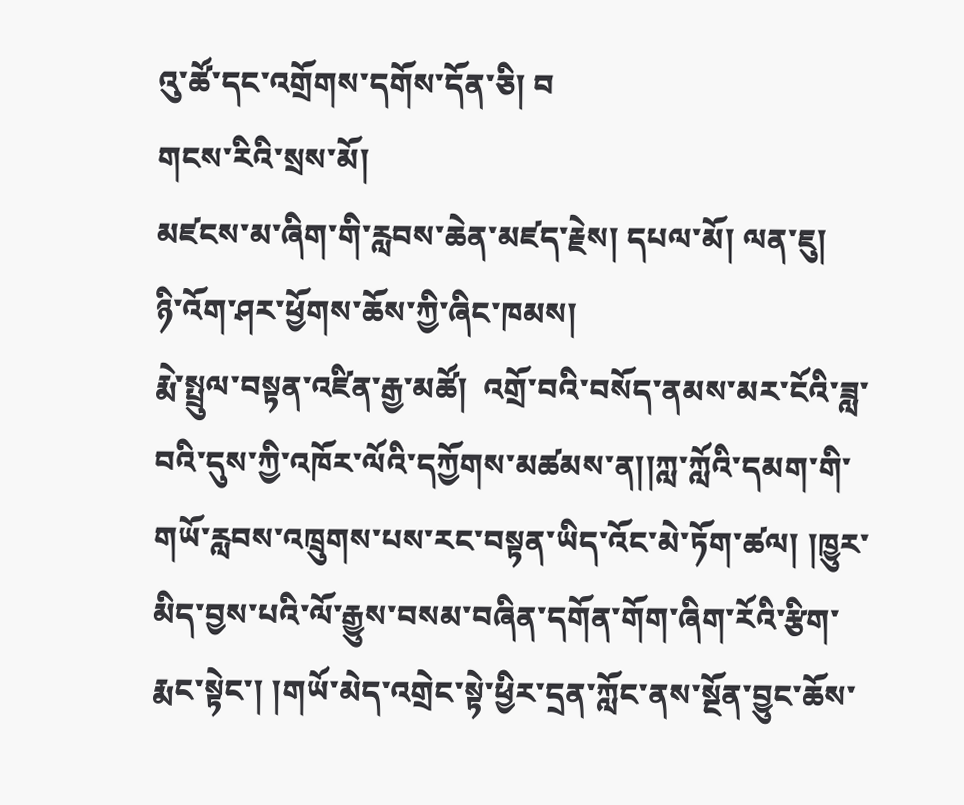འུ་ཚོ་དང་འགྲོགས་དགོས་དོན་ཅི། བ
གངས་རིའི་སྲས་མོ།
མཛངས་མ་ཞིག་གི་རླབས་ཆེན་མཛད་རྗེས། དཔལ་མོ། ལན་ཇུ།
ཉི་འོག་ཤར་ཕྱོགས་ཆོས་ཀྱི་ཞིང་ཁམས།
རྨེ་སྤྲུལ་བསྟན་འཛིན་རྒྱ་མཚོ།  འགྲོ་བའི་བསོད་ནམས་མར་ངོའི་ཟླ་བའི་དུས་ཀྱི་འཁོར་ལོའི་དཀྱོགས་མཚམས་ན།།ཀླ་ཀློའི་དམག་གི་གཡོ་རླབས་འཁྲུགས་པས་རང་བསྟན་ཡིད་འོང་མེ་ཏོག་ཚལ། །ཁྱུར་མིད་བྱས་པའི་ལོ་རྒྱུས་བསམ་བཞིན་དགོན་གོག་ཞིག་རོའི་རྩིག་རྨང་སྟེང་། །གཡོ་མེད་འགྲེང་སྟེ་ཕྱིར་དྲན་ཀློང་ནས་སྔོན་བྱུང་ཆོས་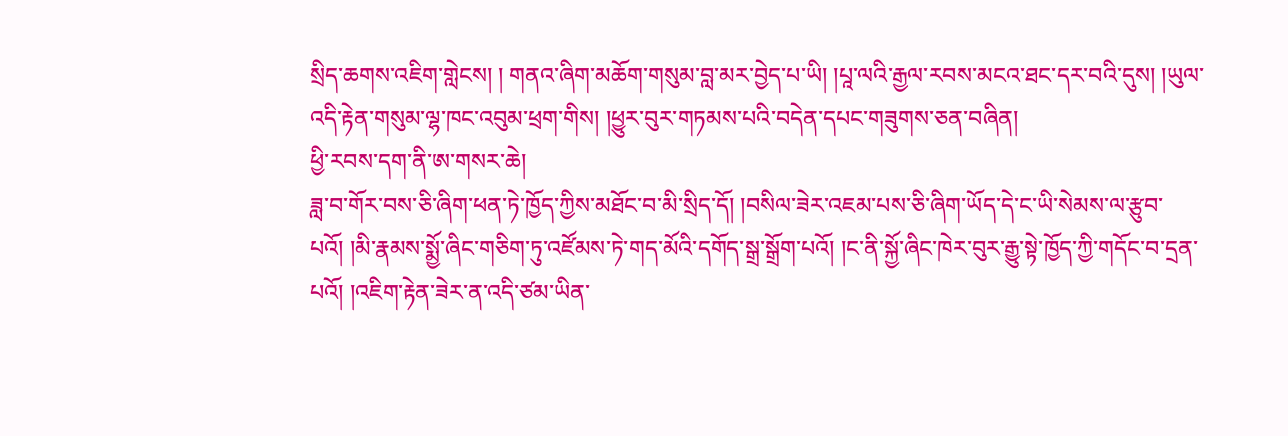སྲིད་ཆགས་འཇིག་གླེངས། ། གནའ་ཞིག་མཆོག་གསུམ་བླ་མར་བྱེད་པ་ཡི། །པཱ་ལའི་རྒྱལ་རབས་མངའ་ཐང་དར་བའི་དུས། །ཡུལ་འདི་རྟེན་གསུམ་ལྷ་ཁང་འབུམ་ཕྲག་གིས། །ཕྱུར་བུར་གཏམས་པའི་བདེན་དཔང་གཟུགས་ཅན་བཞིན།
ཕྱི་རབས་དག་ནི་ཨ་གསར་ཆེ།
ཟླ་བ་གོར་བས་ཅི་ཞིག་ཕན་ཏེ་ཁྱོད་ཀྱིས་མཐོང་བ་མི་སྲིད་དོ། །བསིལ་ཟེར་འཇམ་པས་ཅི་ཞིག་ཡོད་དེ་ང་ཡི་སེམས་ལ་རྩུབ་པའོ། །མི་རྣམས་སྨྱོ་ཞིང་གཅིག་ཏུ་འཛོམས་ཏེ་གད་མོའི་དགོད་སྒྲ་སྒྲོག་པའོ། །ང་ནི་སྐྱོ་ཞིང་ཁེར་བུར་རྒྱུ་སྟེ་ཁྱོད་ཀྱི་གདོང་བ་དྲན་པའོ། །འཇིག་རྟེན་ཟེར་ན་འདི་ཙམ་ཡིན་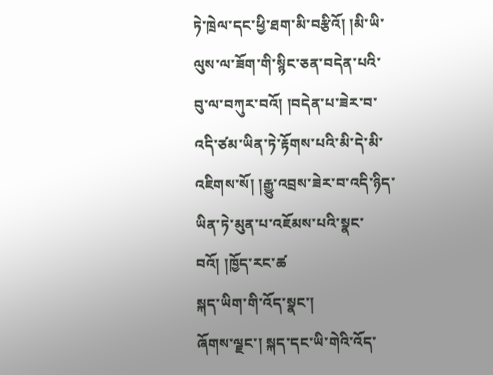ཏེ་ཁྲེལ་དང་ཕྱི་ཐག་མི་བརྩིའོ། །མི་ཡི་ལུས་ལ་ཟོག་གི་སྙིང་ཅན་བདེན་པའི་བུ་ལ་བཀུར་བའོ། །བདེན་པ་ཟེར་བ་འདི་ཙམ་ཡིན་ཏེ་རྟོགས་པའི་མི་དེ་མི་འཇིགས་སོ། །རྒྱུ་འབྲས་ཟེར་བ་འདི་ཉིད་ཡིན་ཏེ་མུན་པ་འཇོམས་པའི་སྣང་བའོ། །ཁྱོད་རང་ཚ
སྐད་ཡིག་གི་འོད་སྣང་།
ཞོགས་ལྗང་། སྐད་དང་ཡི་གེའི་འོད་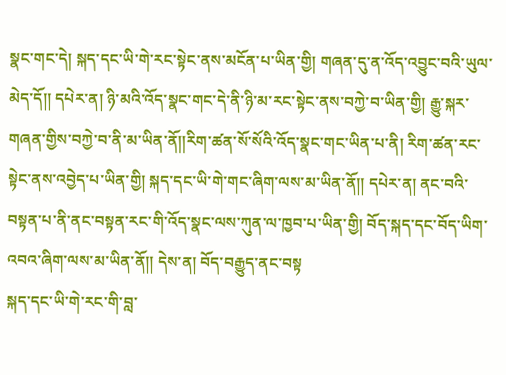སྣང་གང་དེ། སྐད་དང་ཡི་གེ་རང་སྟེང་ནས་མངོན་པ་ཡིན་གྱི། གཞན་དུ་ན་འོད་འབྱུང་བའི་ཡུལ་མེད་དོ།། དཔེར་ན། ཉི་མའི་འོད་སྣང་གང་དེ་ནི་ཉི་མ་རང་སྟེང་ནས་བཀྱེ་བ་ཡིན་གྱི། རྒྱུ་སྐར་གཞན་གྱིས་བཀྱེ་བ་ནི་མ་ཡིན་ནོ།།རིག་ཚན་སོ་སོའི་འོད་སྣང་གང་ཡིན་པ་ནི། རིག་ཚན་རང་སྟེང་ནས་འབྱེད་པ་ཡིན་གྱི། སྐད་དང་ཡི་གེ་གང་ཞིག་ལས་མ་ཡིན་ནོ།། དཔེར་ན། ནང་བའི་བསྟན་པ་ནི་ནང་བསྟན་རང་གི་འོད་སྣང་ལས་ཀུན་ལ་ཁྱབ་པ་ཡིན་གྱི། བོད་སྐད་དང་བོད་ཡིག་འབའ་ཞིག་ལས་མ་ཡིན་ནོ།། དེས་ན། བོད་བརྒྱུད་ནང་བསྟ
སྐད་དང་ཡི་གེ་རང་གི་བླ་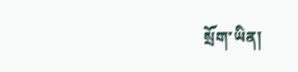སྲོག་ཡིན།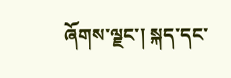ཞོགས་ལྗང་། སྐད་དང་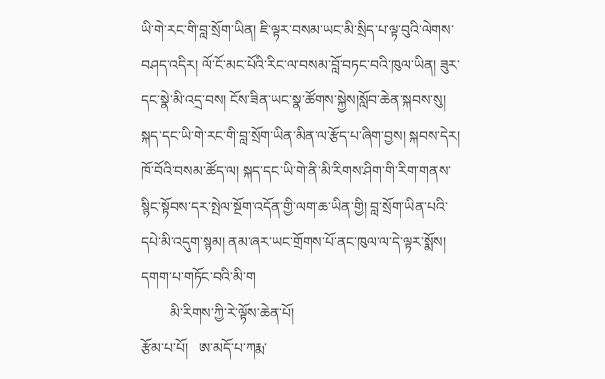ཡི་གེ་རང་གི་བླ་སྲོག་ཡིན། ཇི་ལྟར་བསམ་ཡང་མི་སྲིད་པ་ལྟ་བུའི་ལེགས་བཤད་འདིར། ལོ་ངོ་མང་པོའི་རིང་ལ་བསམ་བློ་བཏང་བའི་ཁུལ་ཡིན། ཟུར་དང་སྣེ་མི་འདྲ་བས། ངོས་ཟིན་ཡང་སྣ་ཚོགས་སྐྱེས།སློབ་ཆེན་སྐབས་སུ། སྐད་དང་ཡི་གེ་རང་གི་བླ་སྲོག་ཡིན་མིན་ལ་རྩོད་པ་ཞིག་བྱས། སྐབས་དེར། ཁོ་བོའི་བསམ་ཚོད་ལ། སྐད་དང་ཡི་གེ་ནི་མི་རིགས་ཤིག་གི་རིག་གནས་སྙིང་སྟོབས་དར་སྤེལ་སྔོག་འདོན་གྱི་ལག་ཆ་ཡིན་གྱི། བླ་སྲོག་ཡིན་པའི་དཔེ་མི་འདུག་སྙམ། ནམ་ཞར་ཡང་གྲོགས་པོ་ནང་ཁུལ་ལ་དེ་ལྟར་སྨོས། དགག་པ་གཏོང་བའི་མི་ག
        མི་རིགས་ཀྱི་རེ་ལྟོས་ཆེན་པོ།
རྩོམ་པ་པོ།   ཨ་མདོ་པ་ཀརྨ་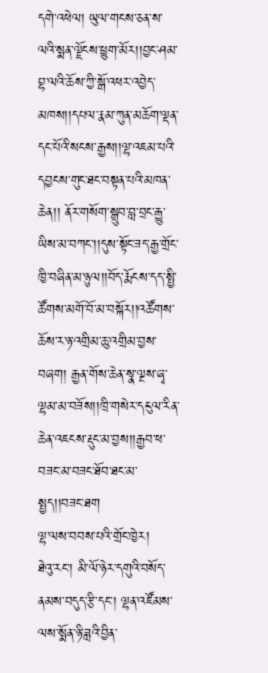དགེ་འཕེལ། ཡུལ་གངས་ཅན་ས་ལའི་སྨན་ལྗོངས་ཕྱུག་མོར།།བྱང་ཤམ་བྷ་ལའི་ཆོས་ཀྱི་སྒོ་འཕར་འབྱེད་མཁས།།དཔལ་རྣམ་ཀུན་མཆོག་ལྡན་དང་པོའི་སངས་རྒྱས།།ལྷ་འཇམ་པའི་དབྱངས་གུང་ཐང་བསྟན་པའི་མཁན་ཆེན།། ནོར་གསོག་སྒྲུབ་བླ་བྲང་རྒྱུ་ཡིས་མ་བཀང་།།དུས་སྟོང་ཟད་རྒྱ་གྲོང་ཁྱི་བཞིན་མ་ཉུལ།།བོད་རྨོངས་དད་སྤྱི་ཚོགས་མགོ་བོ་མ་བསྐོར།།འཚོགས་ཆོས་ར་ཉ་འགྲིམ་ཆུ་འགྲིམ་བྱས་བཞག། རྒྱན་གོས་ཆེན་སྣ་ལྔས་ཞྭ་ལྷམ་མ་བཟོས།།ཁྲི་གསེར་དངུལ་རིན་ཆེན་འཇངས་རྡུང་མ་བྱས།།རྒྱབ་ཕ་བཟང་མ་བཟང་ཐོབ་ཐང་མ་སྤྱད།།བཟང་ཐག
ལྷ་ལས་བབས་པའི་གྲོང་ཁྱེར།
ཐེའུ་རང་། མི་ལོ་ཉེར་དགུའི་བསོད་ནམས་བདུད་རྩི་དང་། ལྷན་འཛོམས་ལས་སྨོན་ཉི་ཟླའི་བྱིན་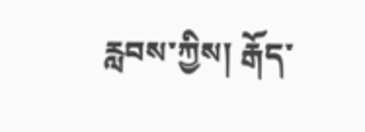རླབས་ཀྱིས། རྒོད་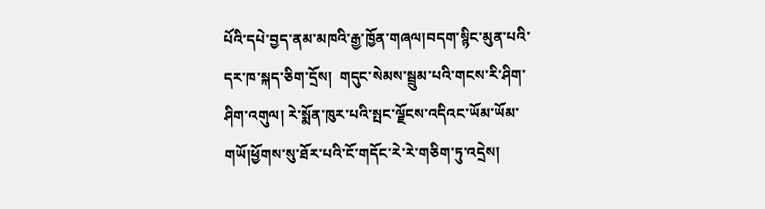པོའི་དཔེ་བྱད་ནམ་མཁའི་རྒྱ་ཁྱོན་གཞལ།བདག་སྙིང་མུན་པའི་དར་ཁ་སྐད་ཅིག་དྲོས།  གདུང་སེམས་སྦྲུམ་པའི་གངས་རི་ཤིག་ཤིག་འགུལ། རེ་སྨོན་ཁུར་པའི་སྤང་ལྗོངས་འདིའང་ཡོམ་ཡོམ་གཡོ།ཕྱོགས་སུ་ཐོར་པའི་ངོ་གདོང་རེ་རེ་གཅིག་ཏུ་འདྲེས།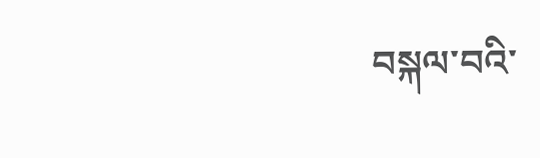བསྐལ་བའི་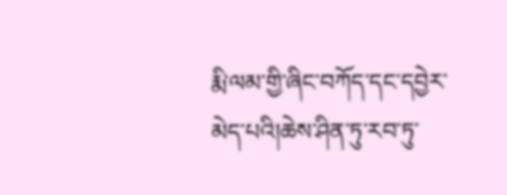རྨི་ལམ་གྱི་ཞིང་བཀོད་དང་དབྱེར་མེད་པའི།ཆེས་ཤིན་ཏུ་རབ་ཏུ་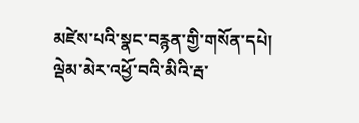མཛེས་པའི་སྣང་བརྙན་གྱི་གསོན་དཔེ། ལྡེམ་མེར་འཕྱོ་བའི་མིའི་རྦ་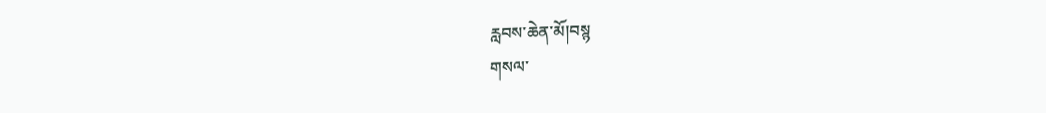རླབས་ཆེན་མོ།བསྙ
གསལ་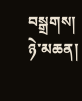བསྒྲགས།
ཉེ་མཆན།